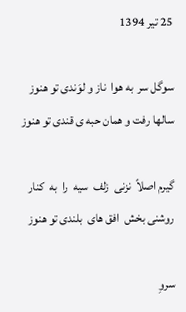25 تیر 1394

سوگل سر  به هوا ‌ ناز و لوَندی تو هنوز
سالها رفت و همان حبه ی قندی تو هنوز

گيرم اصلاً  نزنی  زلف  سيه  را  به  کنار
روشنی بخش  افق های  بلندی تو هنوز

سروِ‌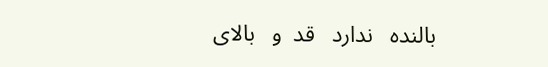بالنده   ندارد   قد  و   بالای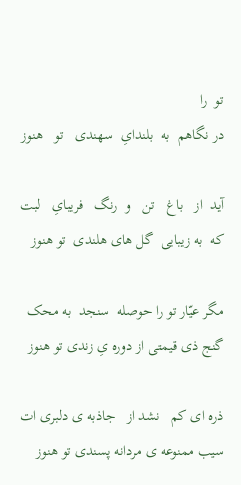تو  را
در نگاهم‌‌  به  بلندایِ‌  سهندی   تو   هنوز

آید  از   باغ   تن   و  رنگ   فریبایِ   لبت
که  به زیبایی  گل های هلندی  تو هنوز

مگر عیّار تو را حوصله  سنجد  به محک
گنج ذی قیمتی از دوره یِ زندی تو هنوز

ذره ای کم   نشد از   جاذبه ی دلبری ات
سیب ممنوعه‌ ی مردانه پسندی تو هنوز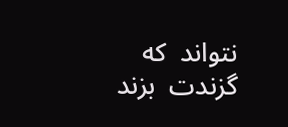نتواند  که  گزندت  بزند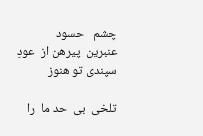چشم   حسود
عنبرین  پیرهن از  عودِ  سپندی تو هنوز

تلخی  بی  حد ما  را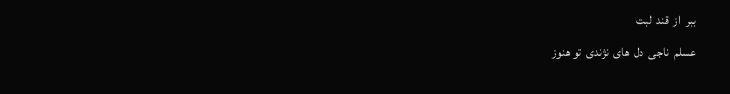ببر  از  قند  لبت
عسلم  ناجی  دل  های  نژندی  تو هنوز